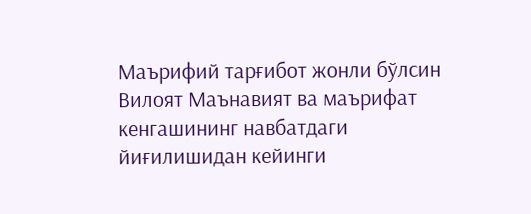Маърифий тарғибот жонли бўлсин
Вилоят Маънавият ва маърифат кенгашининг навбатдаги йиғилишидан кейинги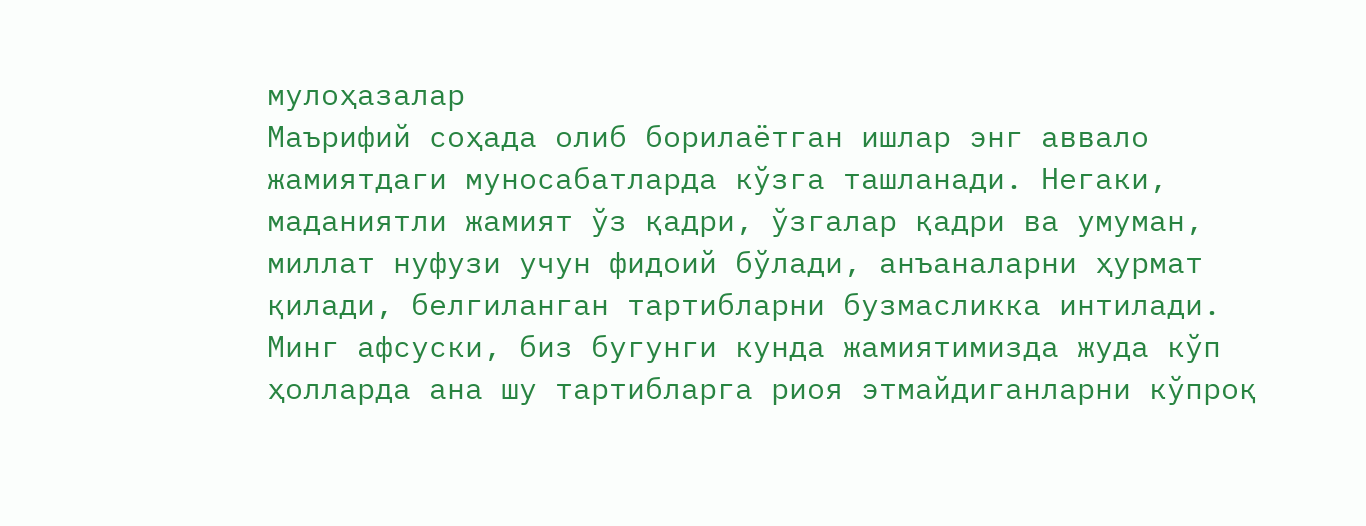мулоҳазалар
Маърифий соҳада олиб борилаётган ишлар энг аввало жамиятдаги муносабатларда кўзга ташланади. Негаки, маданиятли жамият ўз қадри, ўзгалар қадри ва умуман, миллат нуфузи учун фидоий бўлади, анъаналарни ҳурмат қилади, белгиланган тартибларни бузмасликка интилади.
Минг афсуски, биз бугунги кунда жамиятимизда жуда кўп ҳолларда ана шу тартибларга риоя этмайдиганларни кўпроқ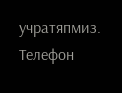учратяпмиз. Телефон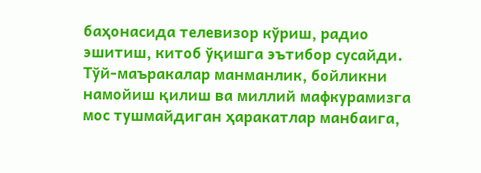баҳонасида телевизор кўриш, радио эшитиш, китоб ўқишга эътибор сусайди. Тўй-маъракалар манманлик, бойликни намойиш қилиш ва миллий мафкурамизга мос тушмайдиган ҳаракатлар манбаига,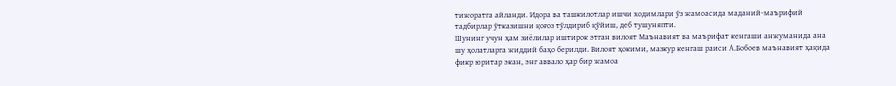тижоратга айланди. Идора ва ташкилотлар ишчи ходимлари ўз жамоасида маданий-маърифий тадбирлар ўтказишни қоғоз тўлдириб қўйиш, деб тушуняпти.
Шунинг учун ҳам зиёлилар иштирок этган вилоят Маънавият ва маърифат кенгаши анжуманида ана шу ҳолатларга жиддий баҳо берилди. Вилоят ҳокими, мазкур кенгаш раиси А.Бобоев маънавият ҳақида фикр юритар экан, энг аввало ҳар бир жамоа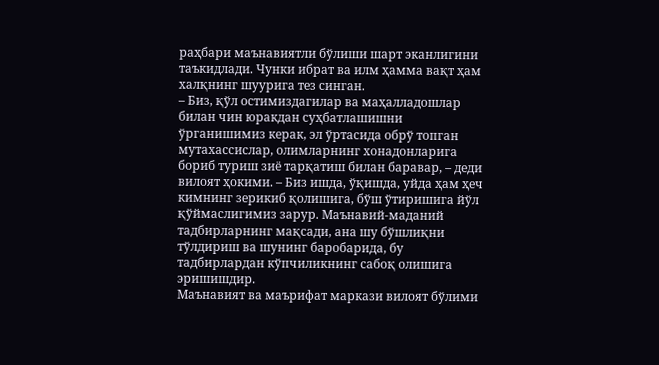раҳбари маънавиятли бўлиши шарт эканлигини таъкидлади. Чунки ибрат ва илм ҳамма вақт ҳам халқнинг шуурига тез синган.
– Биз, қўл остимиздагилар ва маҳалладошлар билан чин юракдан суҳбатлашишни ўрганишимиз керак, эл ўртасида обрў топган мутахассислар, олимларнинг хонадонларига бориб туриш зиё тарқатиш билан баравар, – деди вилоят ҳокими. – Биз ишда, ўқишда, уйда ҳам ҳеч кимнинг зерикиб қолишига, бўш ўтиришига йўл қўймаслигимиз зарур. Маънавий-маданий тадбирларнинг мақсади, ана шу бўшлиқни тўлдириш ва шунинг баробарида, бу тадбирлардан кўпчиликнинг сабоқ олишига эришишдир.
Маънавият ва маърифат маркази вилоят бўлими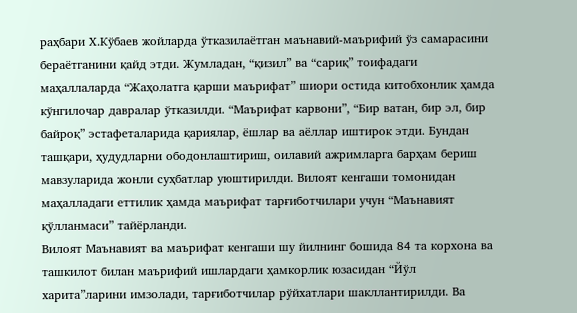раҳбари Х.Кўбаев жойларда ўтказилаётган маънавий-маърифий ўз самарасини бераётганини қайд этди. Жумладан, “қизил” ва “сариқ” тоифадаги маҳаллаларда “Жаҳолатга қарши маърифат” шиори остида китобхонлик ҳамда кўнгилочар давралар ўтказилди. “Маърифат карвони”, “Бир ватан, бир эл, бир байроқ” эстафеталарида қариялар, ёшлар ва аёллар иштирок этди. Бундан ташқари, ҳудудларни ободонлаштириш, оилавий ажримларга барҳам бериш мавзуларида жонли суҳбатлар уюштирилди. Вилоят кенгаши томонидан маҳалладаги еттилик ҳамда маърифат тарғиботчилари учун “Маънавият қўлланмаси” тайёрланди.
Вилоят Маънавият ва маърифат кенгаши шу йилнинг бошида 84 та корхона ва ташкилот билан маърифий ишлардаги ҳамкорлик юзасидан “Йўл харита”ларини имзолади, тарғиботчилар рўйхатлари шакллантирилди. Ва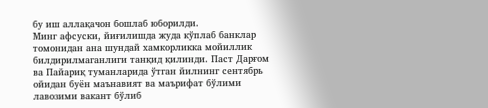бу иш аллақачон бошлаб юборилди.
Минг афсуски, йиғилишда жуда кўплаб банклар томонидан ана шундай хамкорликка мойиллик билдирилмаганлиги танқид қилинди. Паст Дарғом ва Пайариқ туманларида ўтган йилнинг сентябрь ойидан буён маънавият ва маърифат бўлими лавозими вакант бўлиб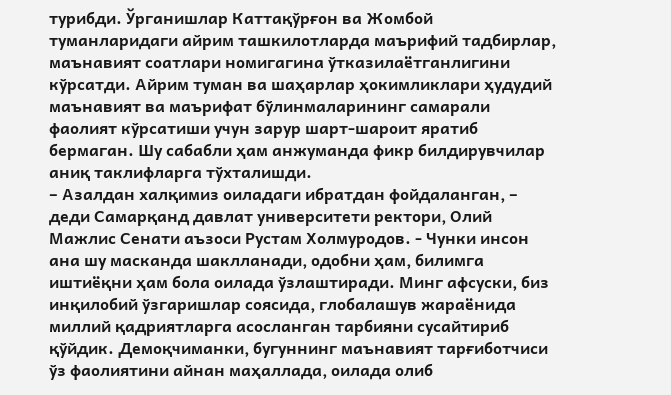турибди. Ўрганишлар Каттақўрғон ва Жомбой туманларидаги айрим ташкилотларда маърифий тадбирлар, маънавият соатлари номигагина ўтказилаётганлигини кўрсатди. Айрим туман ва шаҳарлар ҳокимликлари ҳудудий маънавият ва маърифат бўлинмаларининг самарали фаолият кўрсатиши учун зарур шарт-шароит яратиб бермаган. Шу сабабли ҳам анжуманда фикр билдирувчилар аниқ таклифларга тўхталишди.
– Азалдан халқимиз оиладаги ибратдан фойдаланган, – деди Самарқанд давлат университети ректори, Олий Мажлис Сенати аъзоси Рустам Холмуродов. - Чунки инсон ана шу масканда шаклланади, одобни ҳам, билимга иштиёқни ҳам бола оилада ўзлаштиради. Минг афсуски, биз инқилобий ўзгаришлар соясида, глобалашув жараёнида миллий қадриятларга асосланган тарбияни сусайтириб қўйдик. Демоқчиманки, бугуннинг маънавият тарғиботчиси ўз фаолиятини айнан маҳаллада, оилада олиб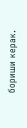бориши керак.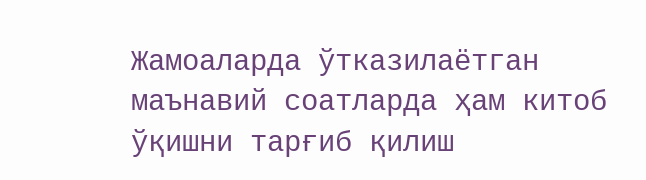Жамоаларда ўтказилаётган маънавий соатларда ҳам китоб ўқишни тарғиб қилиш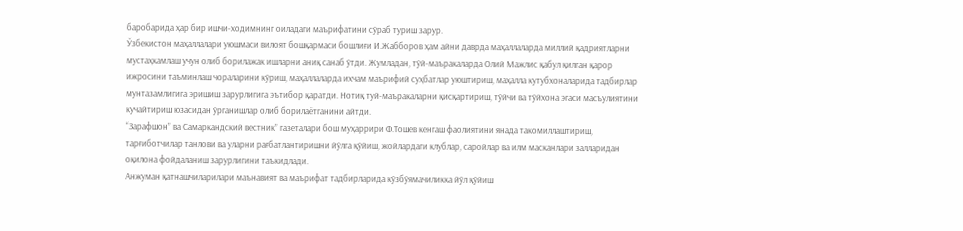баробарида ҳар бир ишчи-ходимнинг оиладаги маърифатини сўраб туриш зарур.
Ўзбекистон маҳаллалари уюшмаси вилоят бошқармаси бошлиғи И.Жабборов ҳам айни даврда маҳаллаларда миллий қадриятларни мустаҳкамлаш учун олиб борилажак ишларни аниқ санаб ўтди. Жумладан, тўй-маъракаларда Олий Мажлис қабул қилган қарор ижросини таъминлаш чораларини кўриш, маҳаллаларда ихчам маърифий суҳбатлар уюштириш, маҳалла кутубхоналарида тадбирлар мунтазамлигига эришиш зарурлигига эътибор қаратди. Нотиқ туй-маъракаларни қисқартириш, тўйчи ва тўйхона эгаси масъулиятини кучайтириш юзасидан ўрганишлар олиб борилаётганини айтди.
“Зарафшон” ва Самаркандский вестник” газеталари бош муҳаррири Ф.Тошев кенгаш фаолиятини янада такомиллаштириш, тарғиботчилар танлови ва уларни рағбатлантиришни йўлга қўйиш, жойлардаги клублар, саройлар ва илм масканлари залларидан оқилона фойдаланиш зарурлигини таъкидлади.
Анжуман қатнашчиларилари маънавият ва маърифат тадбирларида кўзбўямачиликка йўл қўйиш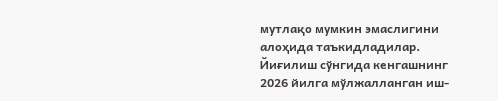мутлақо мумкин эмаслигини алоҳида таъкидладилар.
Йиғилиш сўнгида кенгашнинг 2026 йилга мўлжалланган иш-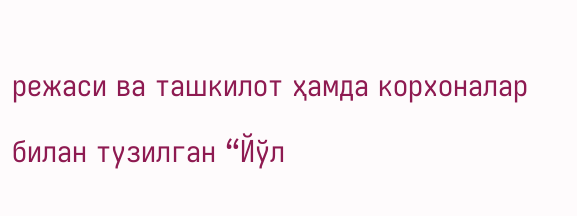режаси ва ташкилот ҳамда корхоналар билан тузилган “Йўл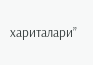хариталари”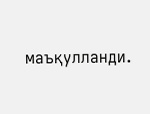маъқулланди.